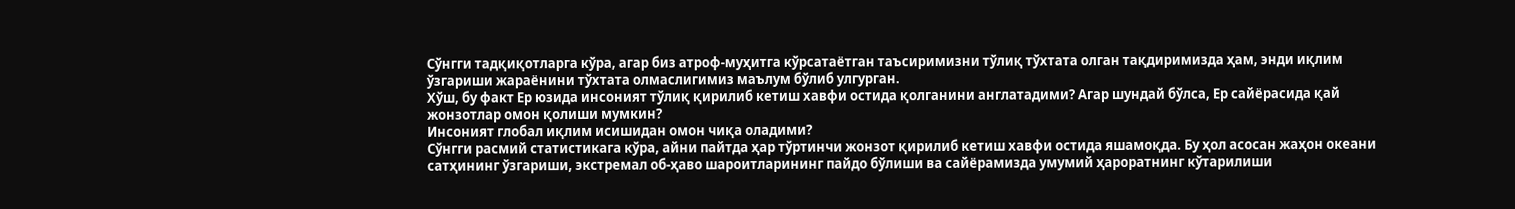Сўнгги тадқиқотларга кўра, агар биз атроф-муҳитга кўрсатаётган таъсиримизни тўлиқ тўхтата олган тақдиримизда ҳам, энди иқлим ўзгариши жараёнини тўхтата олмаслигимиз маълум бўлиб улгурган.
Хўш, бу факт Ер юзида инсоният тўлиқ қирилиб кетиш хавфи остида қолганини англатадими? Агар шундай бўлса, Ер сайёрасида қай жонзотлар омон қолиши мумкин?
Инсоният глобал иқлим исишидан омон чиқа оладими?
Сўнгги расмий статистикага кўра, айни пайтда ҳар тўртинчи жонзот қирилиб кетиш хавфи остида яшамоқда. Бу ҳол асосан жаҳон океани сатҳининг ўзгариши, экстремал об-ҳаво шароитларининг пайдо бўлиши ва сайёрамизда умумий ҳароратнинг кўтарилиши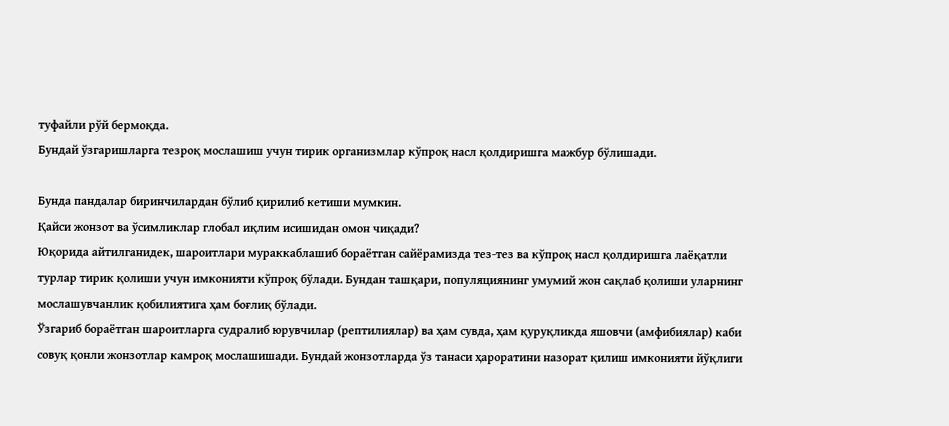туфайли рўй бермоқда.
Бундай ўзгаришларга тезроқ мослашиш учун тирик организмлар кўпроқ насл қолдиришга мажбур бўлишади.

Бунда пандалар биринчилардан бўлиб қирилиб кетиши мумкин.
Қайси жонзот ва ўсимликлар глобал иқлим исишидан омон чиқади?
Юқорида айтилганидек, шароитлари мураккаблашиб бораётган сайёрамизда тез-тез ва кўпроқ насл қолдиришга лаёқатли турлар тирик қолиши учун имконияти кўпроқ бўлади. Бундан ташқари, популяциянинг умумий жон сақлаб қолиши уларнинг мослашувчанлик қобилиятига ҳам боғлиқ бўлади.
Ўзгариб бораётган шароитларга судралиб юрувчилар (рептилиялар) ва ҳам сувда, ҳам қуруқликда яшовчи (амфибиялар) каби совуқ қонли жонзотлар камроқ мослашишади. Бундай жонзотларда ўз танаси ҳароратини назорат қилиш имконияти йўқлиги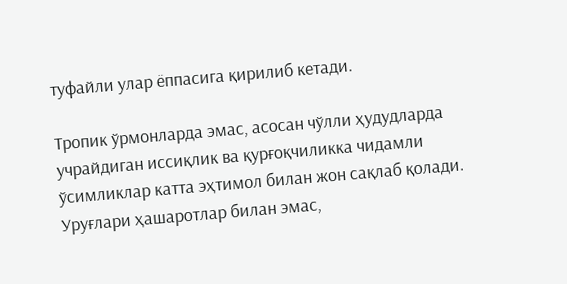туфайли улар ёппасига қирилиб кетади.

Тропик ўрмонларда эмас, асосан чўлли ҳудудларда учрайдиган иссиқлик ва қурғоқчиликка чидамли ўсимликлар катта эҳтимол билан жон сақлаб қолади.
Уруғлари ҳашаротлар билан эмас,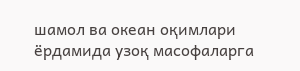шамол ва океан оқимлари ёрдамида узоқ масофаларга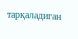тарқаладиган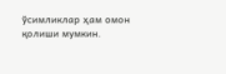ўсимликлар ҳам омон қолиши мумкин.